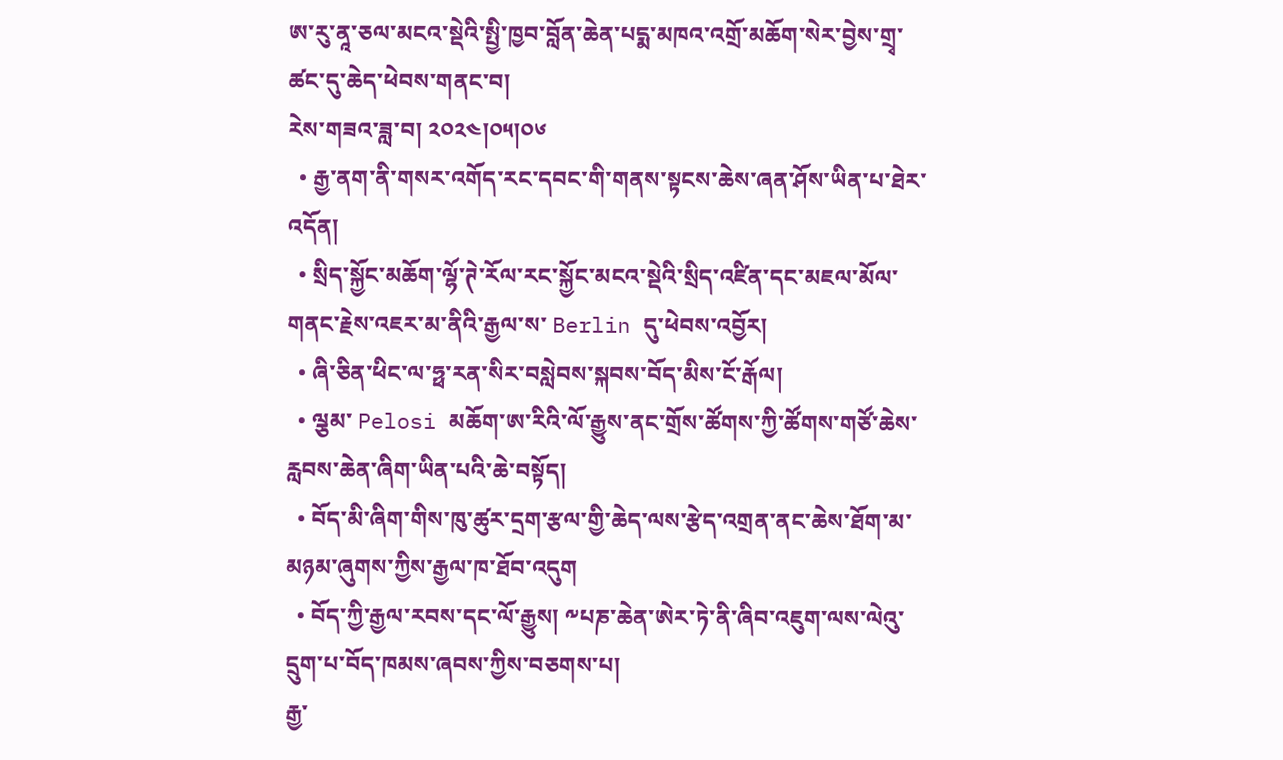ཨ་རུ་ནཱ་ཅལ་མངའ་སྡེའི་སྤྱི་ཁྱབ་བློན་ཆེན་པདྨ་མཁའ་འགྲོ་མཆོག་སེར་བྱེས་གྲྭ་ཚང་དུ་ཆེད་ཕེབས་གནང་བ།
རེས་གཟའ་ཟླ་བ། ༢༠༢༤།༠༥།༠༦
  • རྒྱ་ནག་ནི་གསར་འགོད་རང་དབང་གི་གནས་སྟངས་ཆེས་ཞན་ཤོས་ཡིན་པ་ཐེར་འདོན།
  • སྲིད་སྐྱོང་མཆོག་ལྷོ་ཊེ་རོལ་རང་སྐྱོང་མངའ་སྡེའི་སྲིད་འཛིན་དང་མཇལ་མོལ་གནང་རྗེས་འཇར་མ་ནིའི་རྒྱལ་ས་ Berlin དུ་ཕེབས་འབྱོར།
  • ཞི་ཅིན་ཕིང་ལ་ཧྥ་རན་སིར་བསླེབས་སྐབས་བོད་མིས་ངོ་རྒོལ།
  • ལྕམ་ Pelosi མཆོག་ཨ་རིའི་ལོ་རྒྱུས་ནང་གྲོས་ཚོགས་ཀྱི་ཚོགས་གཙོ་ཆེས་རླབས་ཆེན་ཞིག་ཡིན་པའི་ཆེ་བསྟོད།
  • བོད་མི་ཞིག་གིས་ཁུ་ཚུར་དྲག་རྩལ་གྱི་ཆེད་ལས་རྩེད་འགྲན་ནང་ཆེས་ཐོག་མ་མཉམ་ཞུགས་ཀྱིས་རྒྱལ་ཁ་ཐོབ་འདུག
  • བོད་ཀྱི་རྒྱལ་རབས་དང་ལོ་རྒྱུས། ༸པཎ་ཆེན་ཨེར་ཏེ་ནི་ཞིབ་འཇུག་ལས་ལེའུ་དྲུག་པ་བོད་ཁམས་ཞབས་ཀྱིས་བཅགས་པ།
རྒྱ་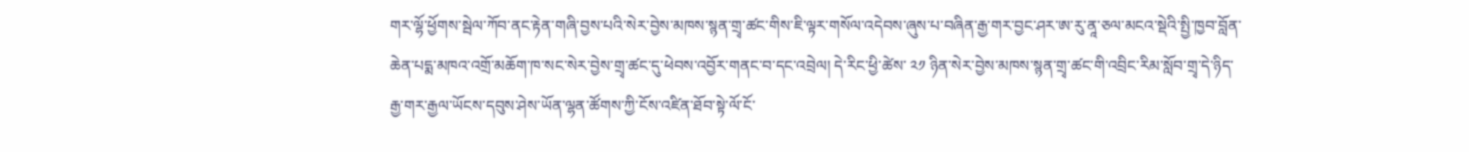གར་ལྷོ་ཕྱོགས་སྦེལ་ཀོབ་ནང་རྟེན་གཞི་བྱས་པའི་སེར་བྱེས་མཁས་སྙན་གྲྭ་ཚང་གིས་ཇི་ལྟར་གསོལ་འདེབས་ཞུས་པ་བཞིན་རྒྱ་གར་བྱང་ཤར་ཨ་རུ་ནཱ་ཅལ་མངའ་སྡེའི་སྤྱི་ཁྱབ་བློན་ཆེན་པདྨ་མཁའ་འགྲོ་མཆོག་ཁ་སང་སེར་བྱེས་གྲྭ་ཚང་དུ་ཕེབས་འབྱོར་གནང་བ་དང་འབྲེལ། དེ་རིང་ཕྱི་ཚེས་ ༢༡ ཉིན་སེར་བྱེས་མཁས་སྙན་གྲྭ་ཚང་གི་འབྲིང་རིམ་སློབ་གྲྭ་དེ་ཉིད་རྒྱ་གར་རྒྱལ་ཡོངས་དབུས་ཤེས་ཡོན་ལྷན་ཚོགས་ཀྱི་ངོས་འཛིན་ཐོབ་སྟེ་ལོ་ངོ་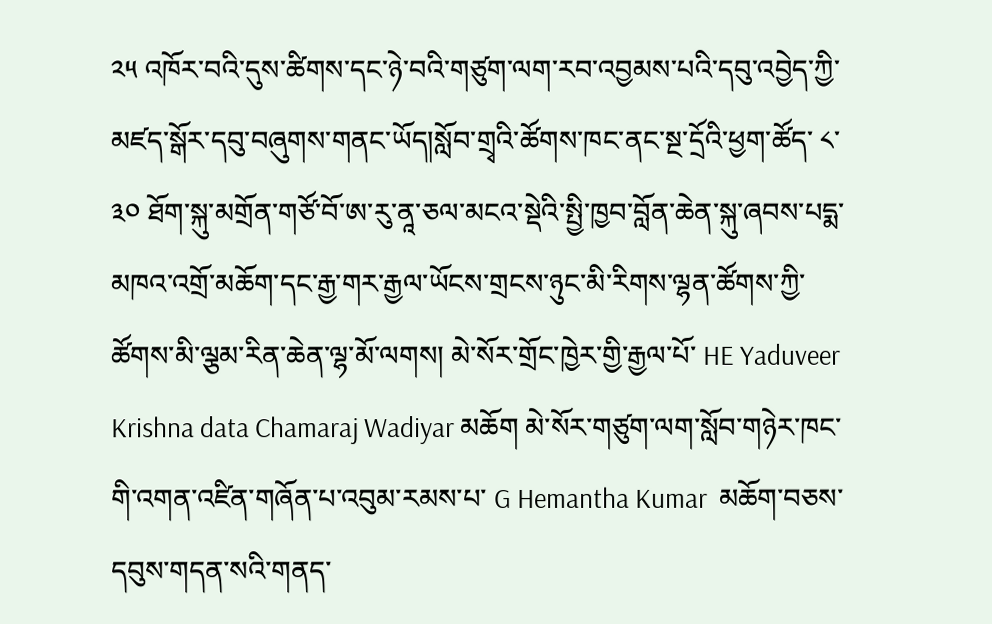༢༥ འཁོར་བའི་དུས་ཚིགས་དང་ཉེ་བའི་གཙུག་ལག་རབ་འབྱམས་པའི་དབུ་འབྱེད་ཀྱི་མཛད་སྒོར་དབུ་བཞུགས་གནང་ཡོད།སློབ་གྲྭའི་ཚོགས་ཁང་ནང་སྔ་དྲོའི་ཕྱག་ཚོད་ ༨་༣༠ ཐོག་སྐུ་མགྲོན་གཙོ་བོ་ཨ་རུ་ནཱ་ཅལ་མངའ་སྡེའི་སྤྱི་ཁྱབ་བློན་ཆེན་སྐུ་ཞབས་པདྨ་མཁའ་འགྲོ་མཆོག་དང་རྒྱ་གར་རྒྱལ་ཡོངས་གྲངས་ཉུང་མི་རིགས་ལྷན་ཚོགས་ཀྱི་ཚོགས་མི་ལྕམ་རིན་ཆེན་ལྷ་མོ་ལགས། མེ་སོར་གྲོང་ཁྱེར་གྱི་རྒྱལ་པོ་ HE Yaduveer Krishna data Chamaraj Wadiyar མཆོག མེ་སོར་གཙུག་ལག་སློབ་གཉེར་ཁང་གི་འགན་འཛིན་གཞོན་པ་འབུམ་རམས་པ་ G Hemantha Kumar  མཆོག་བཅས་དབུས་གདན་སའི་གནད་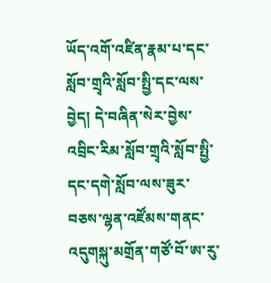ཡོད་འགོ་འཛིན་རྣམ་པ་དང་སློབ་གྲྭའི་སློབ་སྤྱི་དང་ལས་བྱེད། དེ་བཞིན་སེར་བྱེས་འབྲིང་རིམ་སློབ་གྲྭའི་སློབ་སྤྱི་དང་དགེ་སློབ་ལས་ཟུར་བཅས་ལྷན་འཛོམས་གནང་འདུགསྐུ་མགྲོན་གཙོ་བོ་ཨ་རུ་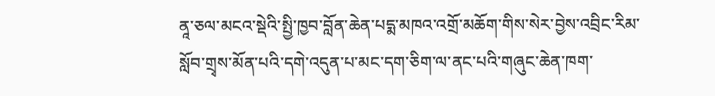ནཱ་ཅལ་མངའ་སྡེའི་སྤྱི་ཁྱབ་བློན་ཆེན་པདྨ་མཁའ་འགྲོ་མཆོག་གིས་སེར་བྱེས་འབྲིང་རིམ་སློབ་གྲྭས་མོན་པའི་དགེ་འདུན་པ་མང་དག་ཅིག་ལ་ནང་པའི་གཞུང་ཆེན་ཁག་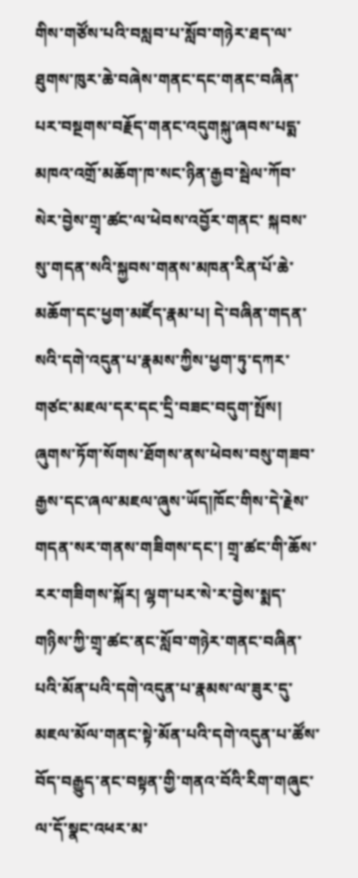གིས་གཙོས་པའི་བསླབ་པ་སློབ་གཉེར་ཐད་ལ་ཐུགས་ཁུར་ཆེ་བཞེས་གནང་དང་གནང་བཞིན་པར་བསྔགས་བརྗོད་གནང་འདུགསྐུ་ཞབས་པདྨ་མཁའ་འགྲོ་མཆོག་ཁ་སང་ཉིན་རྒྱབ་སྦེལ་ཀོབ་སེར་བྱེས་གྲྭ་ཚང་ལ་ཕེབས་འབྱོར་གནང་ སྐབས་སུ་གདན་སའི་སྐྱབས་གནས་མཁན་རིན་པོ་ཆེ་མཆོག་དང་ཕྱག་མཛོད་རྣམ་པ། དེ་བཞིན་གདན་སའི་དགེ་འདུན་པ་རྣམས་ཀྱིས་ཕྱག་ཏུ་དཀར་གཙང་མཇལ་དར་དང་དྲི་བཟང་བདུག་སྤོས། ཞུགས་ཏོག་སོགས་ཐོགས་ནས་ཕེབས་བསུ་གཟབ་རྒྱས་དང་ཞལ་མཇལ་ཞུས་ཡོད།ཁོང་གིས་དེ་རྗེས་གདན་སར་གནས་གཟིགས་དང་། གྲྭ་ཚང་གི་ཆོས་རར་གཟིགས་སྐོར། ལྷག་པར་སེ་ར་བྱེས་སྨད་གཉིས་ཀྱི་གྲྭ་ཚང་ནང་སློབ་གཉེར་གནང་བཞིན་པའི་མོན་པའི་དགེ་འདུན་པ་རྣམས་ལ་ཟུར་དུ་མཇལ་མོལ་གནང་སྟེ་མོན་པའི་དགེ་འདུན་པ་ཚོས་བོད་བརྒྱུད་ནང་བསྟན་གྱི་གནའ་བོའི་རིག་གཞུང་ལ་དོ་སྣང་འཕར་མ་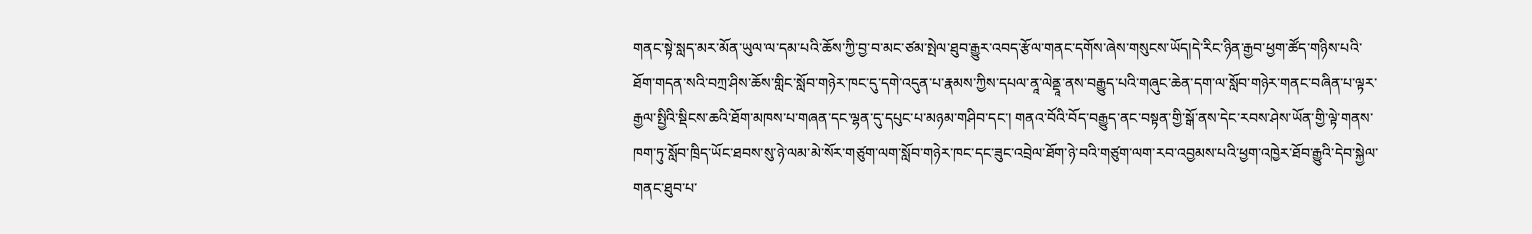གནང་སྟེ་སླད་མར་མོན་ཡུལ་ལ་དམ་པའི་ཆོས་ཀྱི་བྱ་བ་མང་ཙམ་སྤེལ་ཐུབ་རྒྱུར་འབད་རྩོལ་གནང་དགོས་ཞེས་གསུངས་ཡོད།དེ་རིང་ཉིན་རྒྱབ་ཕྱག་ཚོད་གཉིས་པའི་ཐོག་གདན་སའི་བཀྲ་ཤིས་ཆོས་གླིང་སློབ་གཉེར་ཁང་དུ་དགེ་འདུན་པ་རྣམས་ཀྱིས་དཔལ་ནཱ་ལེནྡཱ་ནས་བརྒྱུད་པའི་གཞུང་ཆེན་དག་ལ་སློབ་གཉེར་གནང་བཞིན་པ་ལྟར་རྒྱལ་སྤྱིའི་སྡིངས་ཆའི་ཐོག་མཁས་པ་གཞན་དང་ལྷན་དུ་དཔུང་པ་མཉམ་གཤིབ་དང་། གནའ་བོའི་བོད་བརྒྱུད་ནང་བསྟན་གྱི་སྒོ་ནས་དེང་རབས་ཤེས་ཡོན་གྱི་ལྟེ་གནས་ཁག་ཏུ་སློབ་ཁྲིད་ཡོང་ཐབས་སུ་ཉེ་ལམ་མེ་སོར་གཙུག་ལག་སློབ་གཉེར་ཁང་དང་ཟུང་འབྲེལ་ཐོག་ཉེ་བའི་གཙུག་ལག་རབ་འབྱམས་པའི་ཕྱག་འཁྱེར་ཐོབ་རྒྱུའི་དེབ་སྐྱེལ་གནང་ཐུབ་པ་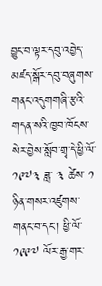བྱུང་བ་ལྟར་དབུ་འབྱེད་མཛད་སྒོར་དབུ་བཞུགས་གནང་འདུགགཞི་རྩའི་གདན་སའི་ཁྱབ་ཁོངས་སེར་བྱེས་སློབ་གྲྭ་དེ་ཕྱི་ལོ་ ༡༩༧༣ ཟླ་ ༣ ཚེས་ ༡ ཉིན་གསར་འཛུགས་གནང་བ་དང་། ཕྱི་ལོ་ ༡༩༩༧ ལོར་རྒྱ་གར་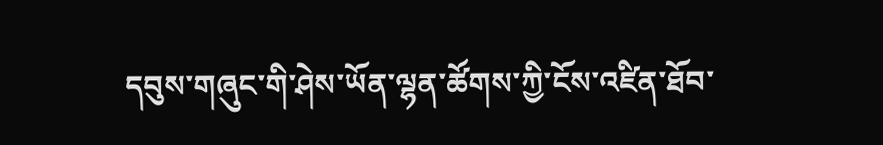དབུས་གཞུང་གི་ཤེས་ཡོན་ལྷན་ཚོགས་ཀྱི་ངོས་འཛིན་ཐོབ་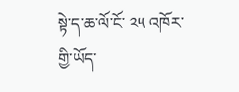སྟེ་ད་ཆ་ལོ་ངོ་ ༢༥ འཁོར་གྱི་ཡོད་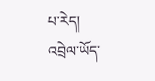པ་རེད།
འབྲེལ་ཡོད་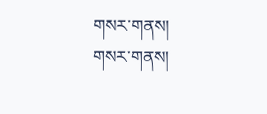གསར་གནས།
གསར་གནས།